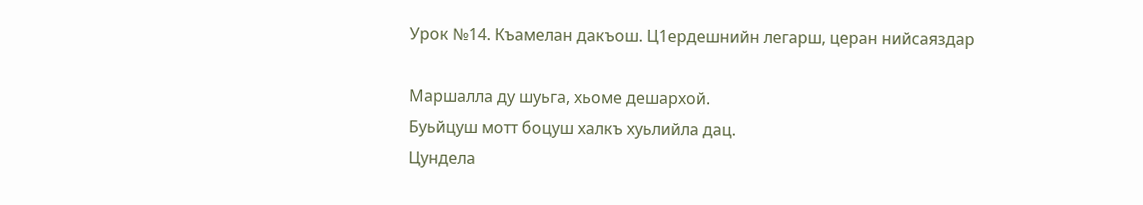Урок №14. Къамелан дакъош. Ц1ердешнийн легарш, церан нийсаяздар

Маршалла ду шуьга, хьоме дешархой.
Буьйцуш мотт боцуш халкъ хуьлийла дац.
Цундела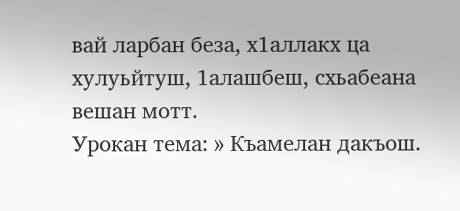вай ларбан беза, х1аллакх ца хулуьйтуш, 1алашбеш, схьабеана вешан мотт.
Урокан тема: » Къамелан дакъош.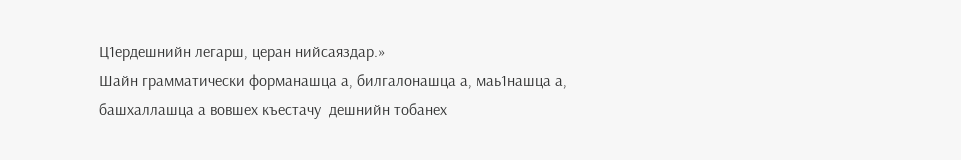Ц1ердешнийн легарш, церан нийсаяздар.»
Шайн грамматически форманашца а, билгалонашца а, маь1нашца а, башхаллашца а вовшех къестачу  дешнийн тобанех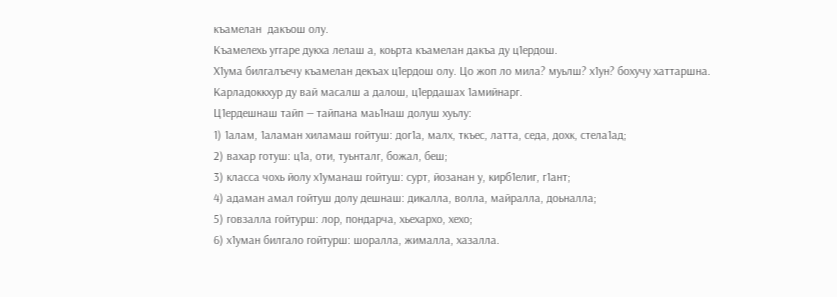къамелан  дакъош олу.
Къамелехь уггаре дукха лелаш а, коьрта къамелан дакъа ду ц1ердош.
Х1ума билгалъечу къамелан декъах ц1ердош олу. Цо жоп ло мила? муьлш? х1ун? бохучу хаттаршна.
Карладоккхур ду вай масалш а далош, ц1ердашах 1амийнарг.
Ц1ердешнаш тайп — тайпана маь1наш долуш хуьлу:
1) 1алам, 1аламан хиламаш гойтуш: дог1а, малх, ткъес, латта, седа, дохк, стела1ад;
2) вахар готуш: ц1а, оти, туьнталг, божал, беш;
3) класса чохь йолу х1уманаш гойтуш: сурт, йозанан у, кирб1елиг, г1ант;
4) адаман амал гойтуш долу дешнаш: дикалла, волла, майралла, доьналла;
5) говзалла гойтурш: лор, пондарча, хьехархо, хехо;
6) х1уман билгало гойтурш: шоралла, жималла, хазалла.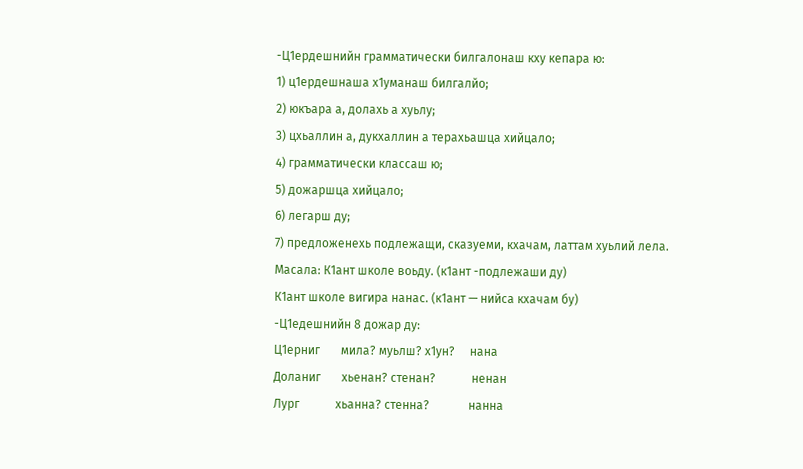-Ц1ердешнийн грамматически билгалонаш кху кепара ю:
1) ц1ердешнаша х1уманаш билгалйо;
2) юкъара а, долахь а хуьлу;
3) цхьаллин а, дукхаллин а терахьашца хийцало;
4) грамматически классаш ю;
5) дожаршца хийцало;
6) легарш ду;
7) предложенехь подлежащи, сказуеми, кхачам, латтам хуьлий лела.
Масала: К1ант школе воьду. (к1ант -подлежаши ду)
К1ант школе вигира нанас. (к1ант — нийса кхачам бу)
-Ц1едешнийн 8 дожар ду:
Ц1ерниг       мила? муьлш? х1ун?     нана
Доланиг       хьенан? стенан?            ненан
Лург            хьанна? стенна?             нанна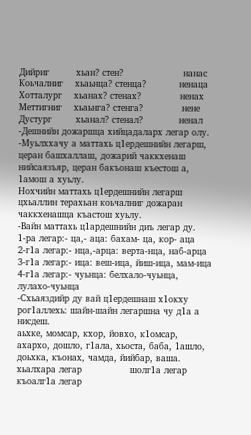Дийриг         хьан? стен?                    нанас
Коьчалниг    хьаьнца? стенца?           ненаца
Хотталург    хьанах? стенах?             ненах
Меттигниг    хьаьнга? стенга?             нене
Дустург        хьанал? стенал?            ненал
-Дешнийн дожаршца хийцадаларх легар олу.
-Муьлххачу а маттахь ц1ердешнийн легарш, церан башхаллаш, дожарий чаккхенаш нийсаязъяр, церан бакъонаш къестош а, 1амош а хуьлу.
Нохчийн маттахь ц1ердешнийн легарш цхьаллин терахьан коьчалниг дожаран чаккхенашца къастош хуьлу.
-Вайн маттахь ц1ардешнийн диъ легар ду.
1-ра легар:- ца,- аца: бахам- ца, кор- аца
2-г1а легар:- нца,-арца: верта-нца, наб-арца
3-г1а легар:- ица: веш-ица, йиш-ица, мам-ица
4-г1а легар:- чуьнца: белхало-чуьнца, лулахо-чуьнца
-Схьаяздийр ду вай ц1ердешнаш х1окху рог1аллехь: шайн-шайн легаршна чу д1а а нисдеш.
аьхке, момсар, кхор, йовхо, к1омсар, ахархо, дошло, г1ала, хьоста, баба, 1ашло, доьхка, къонах, чамда, йийбар, ваша.
хьалхара легар                шолг1а легар        къоалг1а легар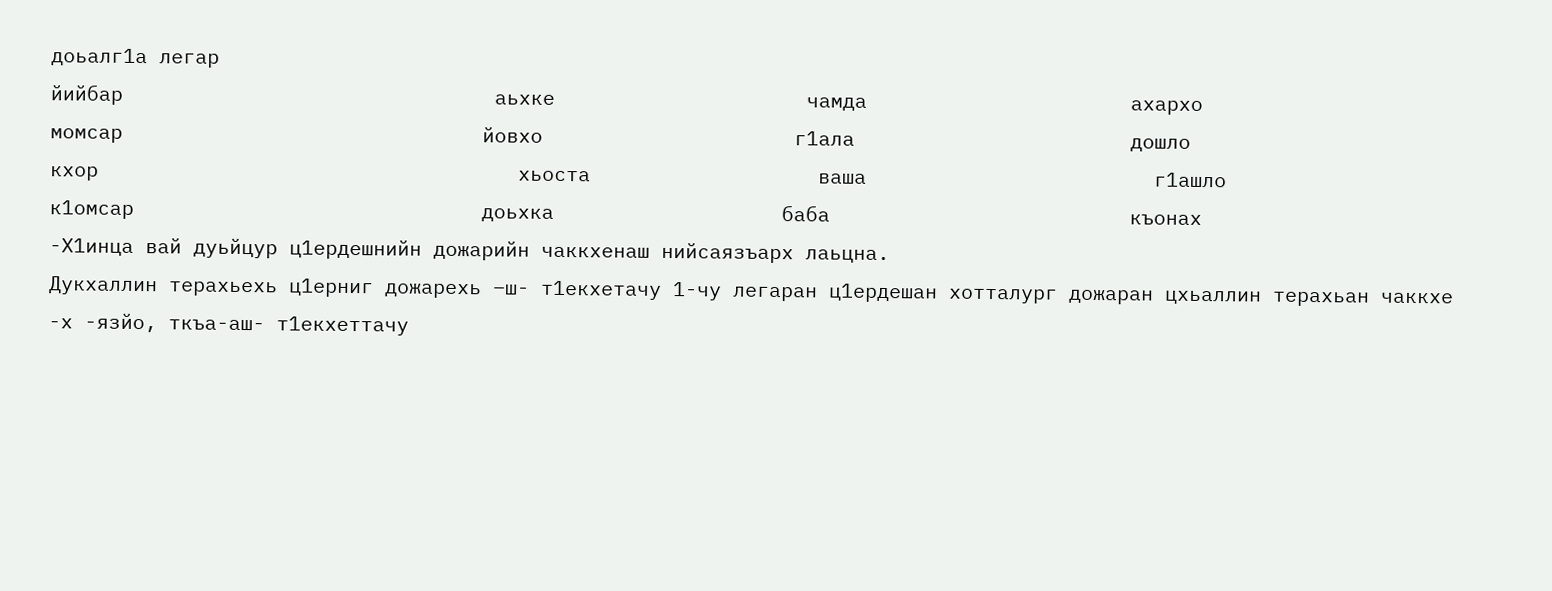доьалг1а легар
йийбар                               аьхке                     чамда                      ахархо
момсар                              йовхо                     г1ала                       дошло
кхор                                   хьоста                   ваша                        г1ашло
к1омсар                             доьхка                   баба                         къонах
-Х1инца вай дуьйцур ц1ердешнийн дожарийн чаккхенаш нийсаязъарх лаьцна.
Дукхаллин терахьехь ц1ерниг дожарехь –ш- т1екхетачу 1-чу легаран ц1ердешан хотталург дожаран цхьаллин терахьан чаккхе -х -язйо, ткъа-аш- т1екхеттачу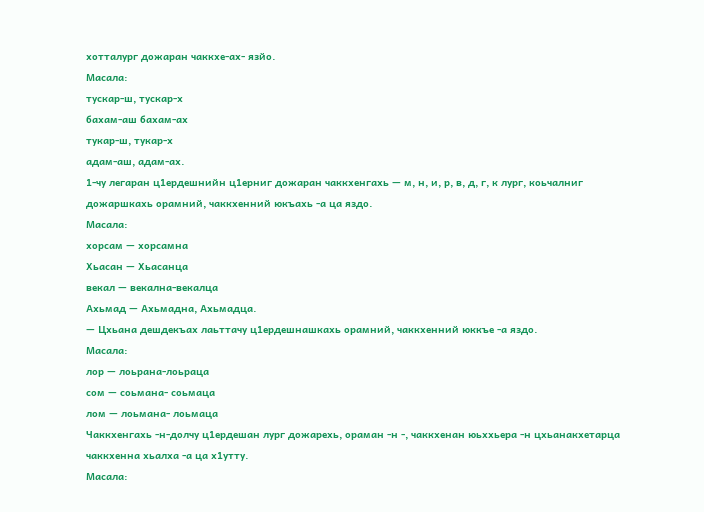хотталург дожаран чаккхе-ах- язйо.
Масала:
тускар-ш, тускар-х
бахам-аш бахам-ах
тукар-ш, тукар-х
адам-аш, адам-ах.
1-чу легаран ц1ердешнийн ц1ерниг дожаран чаккхенгахь — м, н, и, р, в, д, г, к лург, коьчалниг дожаршкахь орамний, чаккхенний юкъахь -а ца яздо.
Масала:
хорсам — хорсамна
Хьасан — Хьасанца
векал — векална-векалца
Ахьмад — Ахьмадна, Ахьмадца.
— Цхьана дешдекъах лаьттачу ц1ердешнашкахь орамний, чаккхенний юккъе -а яздо.
Масала:
лор — лоьрана-лоьраца
сом — соьмана- соьмаца
лом — лоьмана- лоьмаца
Чаккхенгахь -н-долчу ц1ердешан лург дожарехь, ораман -н -, чаккхенан юьххьера -н цхьанакхетарца чаккхенна хьалха -а ца х1утту.
Масала: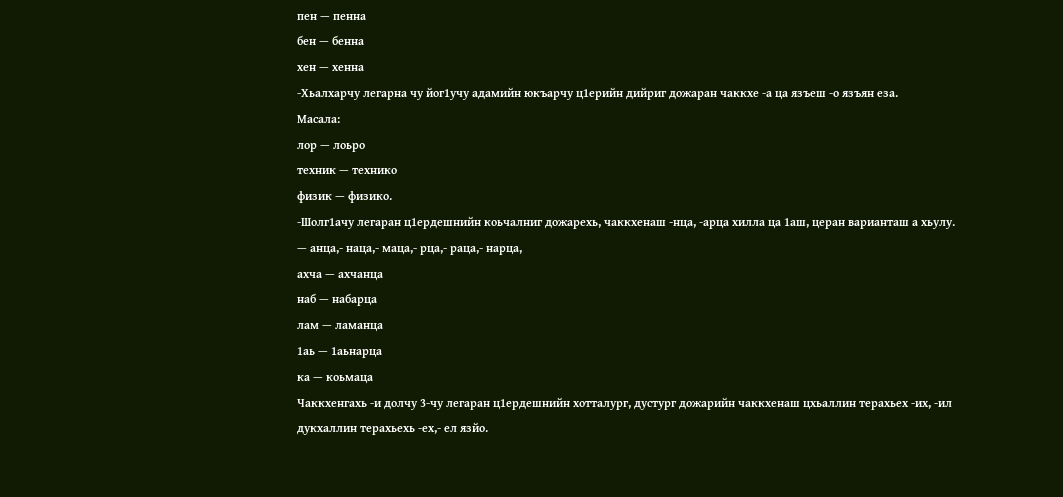пен — пенна
бен — бенна
хен — хенна
-Хьалхарчу легарна чу йог1учу адамийн юкъарчу ц1ерийн дийриг дожаран чаккхе -а ца язъеш -о язъян еза.
Масала:
лор — лоьро
техник — технико
физик — физико.
-Шолг1ачу легаран ц1ердешнийн коьчалниг дожарехь, чаккхенаш -нца, -арца хилла ца 1аш, церан варианташ а хьулу.
— анца,- наца,- маца,- рца,- раца,- нарца,
ахча — ахчанца
наб — набарца
лам — ламанца
1аь — 1аьнарца
ка — коьмаца
Чаккхенгахь -и долчу 3-чу легаран ц1ердешнийн хотталург, дустург дожарийн чаккхенаш цхьаллин терахьех -их, -ил дукхаллин терахьехь -ех,- ел язйо.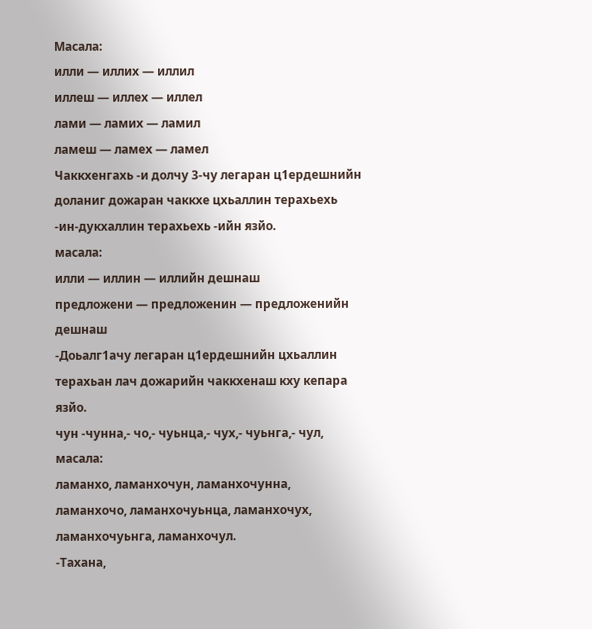Масала:
илли — иллих — иллил
иллеш — иллех — иллел
лами — ламих — ламил
ламеш — ламех — ламел
Чаккхенгахь -и долчу 3-чу легаран ц1ердешнийн доланиг дожаран чаккхе цхьаллин терахьехь -ин-дукхаллин терахьехь -ийн язйо.
масала:
илли — иллин — иллийн дешнаш
предложени — предложенин — предложенийн дешнаш
-Доьалг1ачу легаран ц1ердешнийн цхьаллин терахьан лач дожарийн чаккхенаш кху кепара язйо.
чун -чунна,- чо,- чуьнца,- чух,- чуьнга,- чул,
масала:
ламанхо, ламанхочун, ламанхочунна, ламанхочо, ламанхочуьнца, ламанхочух, ламанхочуьнга, ламанхочул.
-Тахана,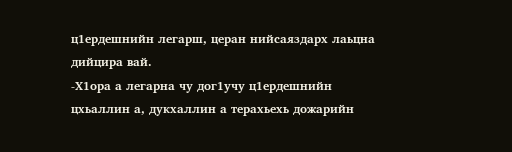ц1ердешнийн легарш, церан нийсаяздарх лаьцна дийцира вай.
-Х1ора а легарна чу дог1учу ц1ердешнийн цхьаллин а, дукхаллин а терахьехь дожарийн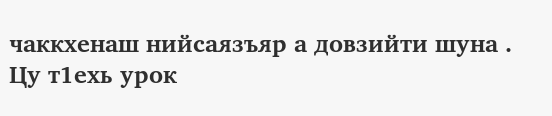чаккхенаш нийсаязъяр а довзийти шуна .
Цу т1ехь урок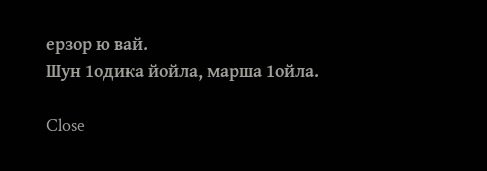ерзор ю вай.
Шун 1одика йойла, марша 1ойла.

Close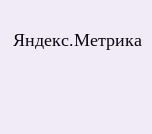Яндекс.Метрика